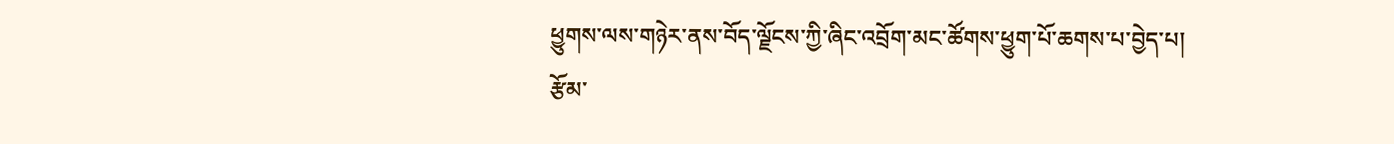ཕྱུགས་ལས་གཉེར་ནས་བོད་ལྗོངས་ཀྱི་ཞིང་འབྲོག་མང་ཚོགས་ཕྱུག་པོ་ཆགས་པ་བྱེད་པ།
རྩོམ་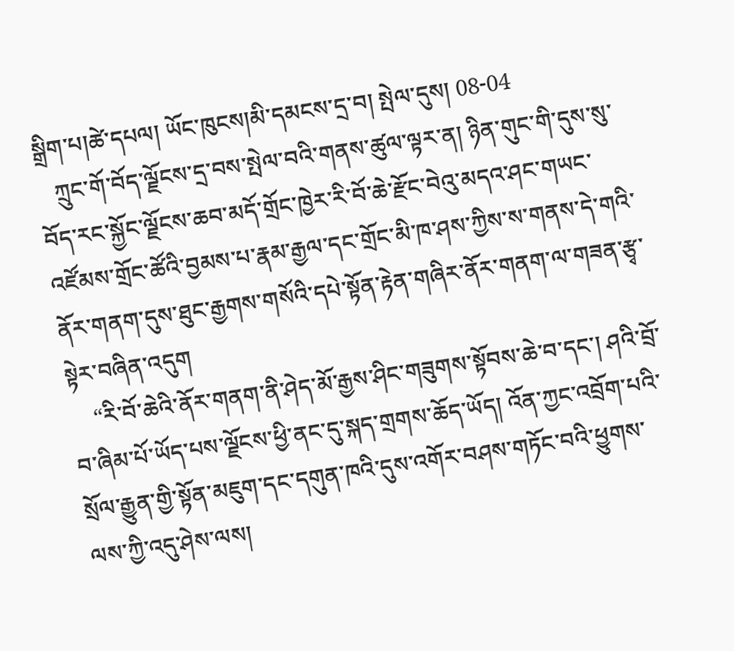སྒྲིག་པ།ཚེ་དཔལ། ཡོང་ཁུངས།མི་དམངས་དྲ་བ། སྤེལ་དུས། 08-04
   ཀྲུང་གོ་བོད་ལྗོངས་དྲ་བས་སྤེལ་བའི་གནས་ཚུལ་ལྟར་ན། ཉིན་གུང་གི་དུས་སུ་བོད་རང་སྐྱོང་ལྗོངས་ཆབ་མདོ་གྲོང་ཁྱེར་རི་བོ་ཆེ་རྫོང་བེའུ་མདའ་ཤང་གཡང་འཛོམས་གྲོང་ཚོའི་བྱམས་པ་རྣམ་རྒྱལ་དང་གྲོང་མི་ཁ་ཤས་ཀྱིས་ས་གནས་དེ་གའི་ནོར་གནག་དུས་ཐུང་རྒྱགས་གསོའི་དཔེ་སྟོན་རྟེན་གཞིར་ནོར་གནག་ལ་གཟན་རྩྭ་སྟེར་བཞིན་འདུག
    “རི་བོ་ཆེའི་ནོར་གནག་ནི་ཤེད་མོ་རྒྱས་ཤིང་གཟུགས་སྟོབས་ཆེ་བ་དང་། ཤའི་བྲོ་བ་ཞིམ་པོ་ཡོད་པས་ལྗོངས་ཕྱི་ནང་དུ་སྐད་གྲགས་ཆོད་ཡོད། འོན་ཀྱང་འབྲོག་པའི་སྲོལ་རྒྱུན་གྱི་སྟོན་མཇུག་དང་དགུན་ཁའི་དུས་འགོར་བཤས་གཏོང་བའི་ཕྱུགས་ལས་ཀྱི་འདུ་ཤེས་ལས།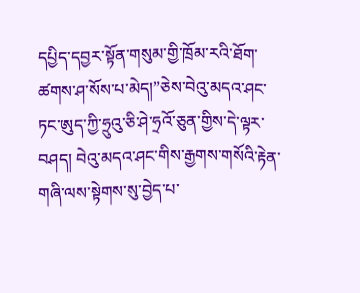དཔྱིད་དབྱར་སྟོན་གསུམ་གྱི་ཁྲོམ་རའི་ཐོག་ཚགས་ཤ་སོས་པ་མེད།”ཅེས་བེའུ་མདའ་ཤང་ཏང་ཨུད་ཀྱི་ཧྲུའུ་ཅི་ཤེ་ཧྲའོ་ཅུན་གྱིས་དེ་ལྟར་བཤད། བེའུ་མདའ་ཤང་གིས་རྒྱགས་གསོའི་རྟེན་གཞི་ལས་སྟེགས་སུ་བྱེད་པ་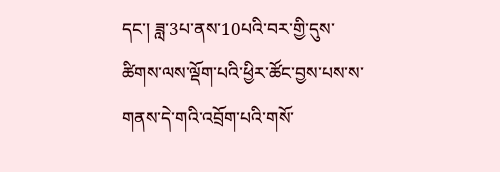དང་། ཟླ་3པ་ནས་10པའི་བར་གྱི་དུས་ཚིགས་ལས་ལྡོག་པའི་ཕྱིར་ཚོང་བྱས་པས་ས་གནས་དེ་གའི་འབྲོག་པའི་གསོ་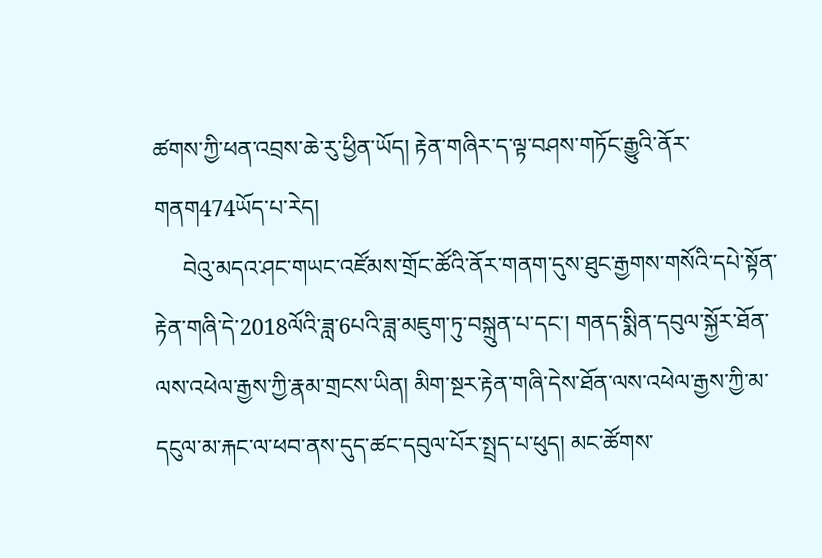ཚགས་ཀྱི་ཕན་འབྲས་ཆེ་རུ་ཕྱིན་ཡོད། རྟེན་གཞིར་ད་ལྟ་བཤས་གཏོང་རྒྱུའི་ནོར་གནག474ཡོད་པ་རེད།
     བེའུ་མདའ་ཤང་གཡང་འཛོམས་གྲོང་ཚོའི་ནོར་གནག་དུས་ཐུང་རྒྱགས་གསོའི་དཔེ་སྟོན་རྟེན་གཞི་དེ་2018ལོའི་ཟླ་6པའི་ཟླ་མཇུག་ཏུ་བསྐྲུན་པ་དང་། གནད་སྨིན་དབུལ་སྐྱོར་ཐོན་ལས་འཕེལ་རྒྱས་ཀྱི་རྣམ་གྲངས་ཡིན། མིག་སྔར་རྟེན་གཞི་དེས་ཐོན་ལས་འཕེལ་རྒྱས་ཀྱི་མ་དངུལ་མ་རྐང་ལ་ཕབ་ནས་དུད་ཚང་དབུལ་པོར་སྤྲད་པ་ཕུད། མང་ཚོགས་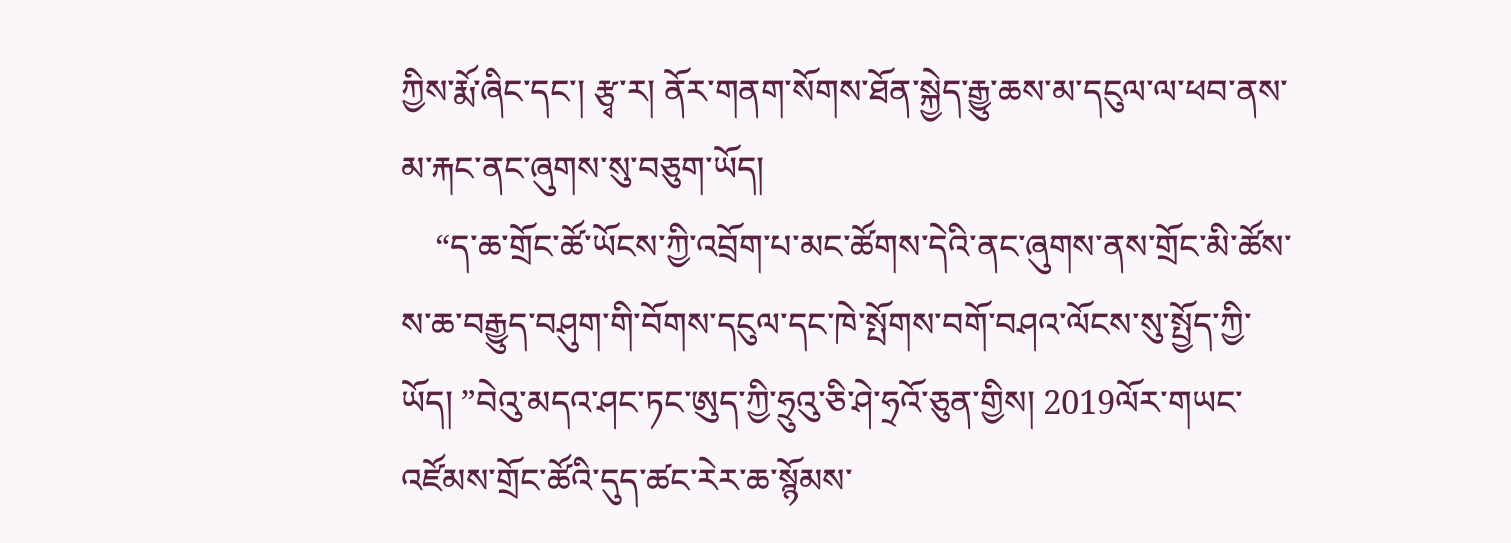ཀྱིས་རྨོ་ཞིང་དང་། རྩྭ་ར། ནོར་གནག་སོགས་ཐོན་སྐྱེད་རྒྱུ་ཆས་མ་དངུལ་ལ་ཕབ་ནས་མ་རྐང་ནང་ཞུགས་སུ་བཅུག་ཡོད།
    “ད་ཆ་གྲོང་ཚོ་ཡོངས་ཀྱི་འབྲོག་པ་མང་ཚོགས་དེའི་ནང་ཞུགས་ནས་གྲོང་མི་ཚོས་ས་ཆ་བརྒྱུད་བཤུག་གི་བོགས་དངུལ་དང་ཁེ་སྤོགས་བགོ་བཤའ་ལོངས་སུ་སྤྱོད་ཀྱི་ཡོད། ”བེའུ་མདའ་ཤང་ཏང་ཨུད་ཀྱི་ཧྲུའུ་ཅི་ཤེ་ཧྲའོ་ཅུན་གྱིས། 2019ལོར་གཡང་འཛོམས་གྲོང་ཚོའི་དུད་ཚང་རེར་ཆ་སྙོམས་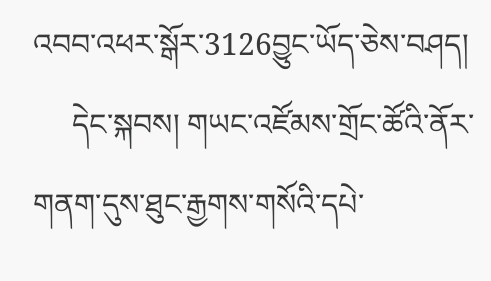འབབ་འཕར་སྒོར་3126བྱུང་ཡོད་ཅེས་བཤད།
     དེང་སྐབས། གཡང་འཛོམས་གྲོང་ཚོའི་ནོར་གནག་དུས་ཐུང་རྒྱགས་གསོའི་དཔེ་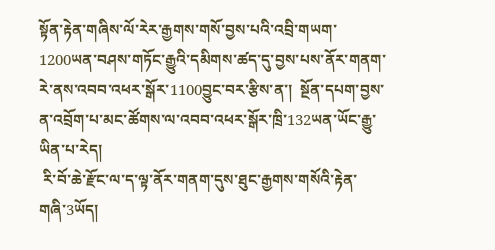སྟོན་རྟེན་གཞིས་ལོ་རེར་རྒྱགས་གསོ་བྱས་པའི་འབྲི་གཡག་1200ཡན་བཤས་གཏོང་རྒྱུའི་དམིགས་ཚད་དུ་བྱས་པས་ནོར་གནག་རེ་ནས་འབབ་འཕར་སྒོར་1100བྱུང་བར་རྩིས་ན་།  སྔོན་དཔག་བྱས་ན་འབྲོག་པ་མང་ཚོགས་ལ་འབབ་འཕར་སྒོར་ཁྲི་132ཡན་ཡོང་རྒྱུ་ཡིན་པ་རེད།
 རི་བོ་ཆེ་རྫོང་ལ་ད་ལྟ་ནོར་གནག་དུས་ཐུང་རྒྱགས་གསོའི་རྟེན་གཞི་3ཡོད།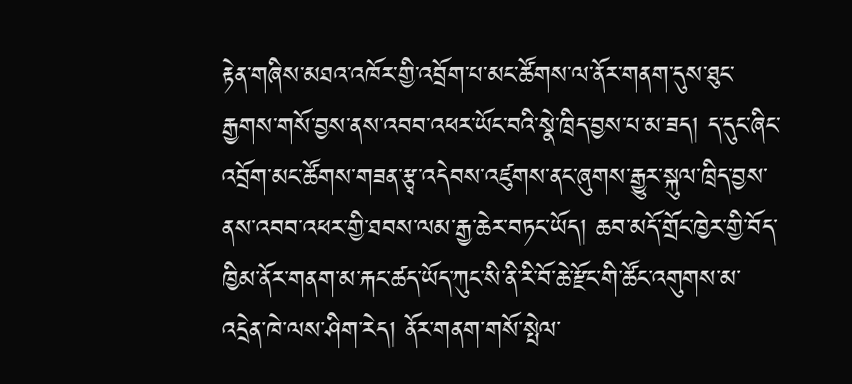རྟེན་གཞིས་མཐའ་འཁོར་གྱི་འབྲོག་པ་མང་ཚོགས་ལ་ནོར་གནག་དུས་ཐུང་རྒྱགས་གསོ་བྱས་ནས་འབབ་འཕར་ཡོང་བའི་སྣེ་ཁྲིད་བྱས་པ་མ་ཟད། ད་དུང་ཞིང་འབྲོག་མང་ཚོགས་གཟན་རྩྭ་འདེབས་འཛུགས་ནང་ཞུགས་རྒྱུར་སྐུལ་ཁྲིད་བྱས་ནས་འབབ་འཕར་གྱི་ཐབས་ལམ་རྒྱ་ཆེར་བཏང་ཡོད། ཆབ་མདོ་གྲོང་ཁྱེར་གྱི་བོད་ཁྱིམ་ནོར་གནག་མ་རྐང་ཚད་ཡོད་ཀུང་སི་ནི་རི་བོ་ཆེ་རྫོང་གི་ཚོང་འགུགས་མ་འདྲེན་ཁེ་ལས་ཤིག་རེད། ནོར་གནག་གསོ་སྤེལ་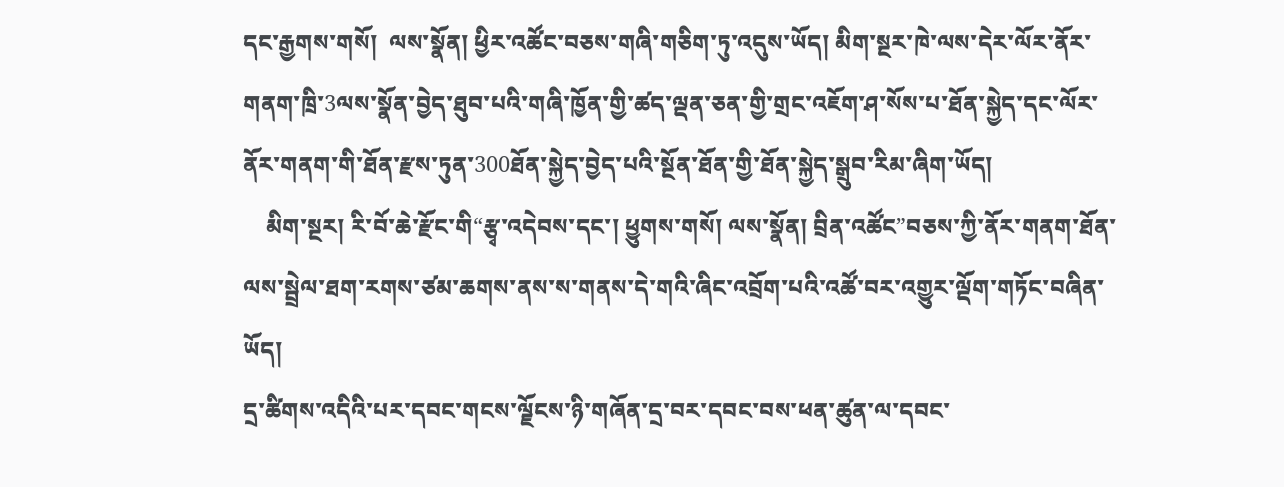དང་རྒྱགས་གསོ།  ལས་སྣོན། ཕྱིར་འཚོང་བཅས་གཞི་གཅིག་ཏུ་འདུས་ཡོད། མིག་སྔར་ཁེ་ལས་དེར་ལོར་ནོར་གནག་ཁྲི་3ལས་སྣོན་བྱེད་ཐུབ་པའི་གཞི་ཁྱོན་གྱི་ཚད་ལྡན་ཅན་གྱི་གྲང་འཇོག་ཤ་སོས་པ་ཐོན་སྐྱེད་དང་ལོར་ནོར་གནག་གི་ཐོན་རྫས་ཏུན་300ཐོན་སྐྱེད་བྱེད་པའི་སྔོན་ཐོན་གྱི་ཐོན་སྐྱེད་སྒྲུབ་རིམ་ཞིག་ཡོད།
    མིག་སྔར། རི་བོ་ཆེ་རྫོང་གི“རྩྭ་འདེབས་དང་། ཕྱུགས་གསོ། ལས་སྣོན། བྲིན་འཚོང”བཅས་ཀྱི་ནོར་གནག་ཐོན་ལས་སྦྲེལ་ཐག་རགས་ཙམ་ཆགས་ནས་ས་གནས་དེ་གའི་ཞིང་འབྲོག་པའི་འཚོ་བར་འགྱུར་ལྡོག་གཏོང་བཞིན་ཡོད།
དྲ་ཚིགས་འདིའི་པར་དབང་གངས་ལྗོངས་ཉི་གཞོན་དྲ་བར་དབང་བས་ཕན་ཚུན་ལ་དབང་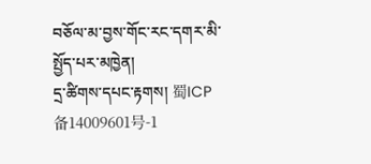བཅོལ་མ་བྱས་གོང་རང་དགར་མི་སྤྱོད་པར་མཁྱེན།
དྲ་ཚིགས་དཔང་རྟགས། 蜀ICP备14009601号-1